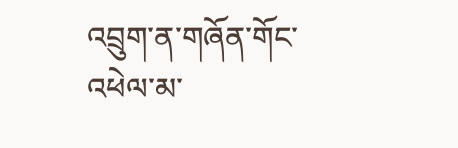འབྲུག་ན་གཞོན་གོང་འཕེལ་མ་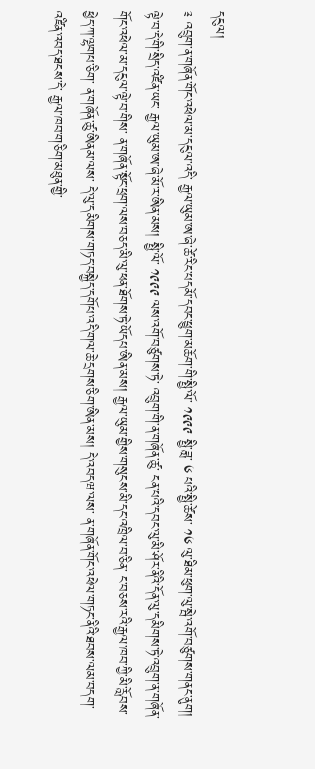དངུལ།
༉ འབྲུག་ན་གཞོན་གོང་འཕེལ་མ་དངུལ་འདི་ རྒྱལ་ཡུམ་ཨ་ཞེ་ཚེ་རིང་པདམོ་དབང་ཕྱུག་མཆོག་གི་སྤྱི་ལོ་ ༡༩༩༩ སྤྱི་ཟླ་ ༦ པའི་སྤྱི་ཚེས་ ༡༦ ལུ་ཐིམ་ཕུག་ལུ་སྦེ་འགོ་བཙུགས་གནང་ནུག། ལྟེ་བ་དེ་གི་སྲིད་འཛིན་ཡང་ རྒྱལ་ཡུམ་ཨ་ཞེ་མོ་ར་ཨིན་མས། སྤྱི་ལོ་ ༡༩༩༩ ལས་འགོ་བཙུགས་ཏེ་ འབྲུག་གི་ན་གཞོན་ཚུ་ ངན་པའི་དབང་ལུ་མི་ཤོར་ནིའི་དོན་ལུ་དམིགས་ཏེ་འབྲུག་ན་གཞོན་གོང་འཕེལ་མ་དངུལ་ལྟེ་བ་གིས་ ན་གཞོན་སྟོང་ཕྲག་ལས་བཅད་མི་ལུ་ཕན་ཐོགས་ཏེ་ཡོདཔ་ཨིན་མས། རྒྱལ་ཡུམ་གྱིས་གསུངས་མི་དང་འཁྲིལ་བ་ཅིན་ ང་བཅས་རའི་རྒྱལ་ཁབ་ཀྱི་མི་རློབས་ ཕྱེད་ཀ་ལྷགཔ་ཅིག་ ན་གཞོན་ཚུ་ཨིནམ་ལས་ དེ་ལུ་དམིགས་གཏད་བསྐྱེད་དགོཔ་འདི་གལ་ཆེ་དྲགས་ཅིག་ཨིན་མས། དེ་འབདཝ་ལས་ ན་གཞོན་གོང་འཕེལ་གཏང་ནིའི་ཐབས་ལམ་བདག་འཛིན་འབད་ཐངས་དེ་ རྒྱལ་ཁབ་གཅིག་མཐུན་གྱི་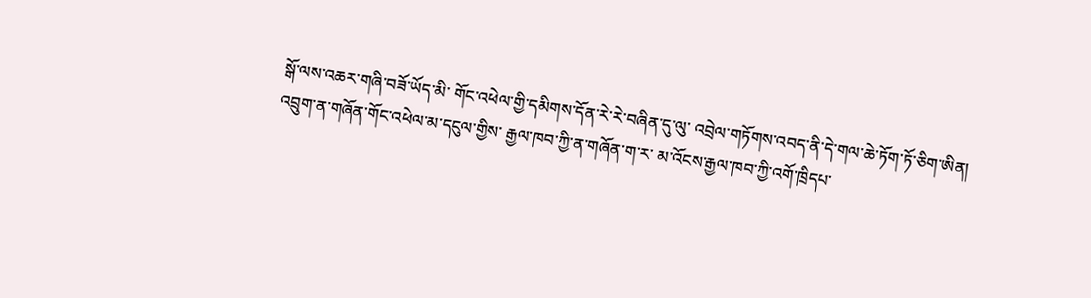སྒོ་ལས་འཆར་གཞི་བཟོ་ཡོད་མི་ གོང་འཕེལ་གྱི་དམིགས་དོན་རེ་རེ་བཞིན་དུ་ལུ་ འབྲེལ་གཏོགས་འབད་ནི་དེ་གལ་ཆེ་ཏོག་ཏོ་ཅིག་ཨིན།
འབྲུག་ན་གཞོན་གོང་འཕེལ་མ་དངུལ་གྱིས་ རྒྱལ་ཁབ་ཀྱི་ན་གཞོན་ག་ར་ མ་འོངས་རྒྱལ་ཁབ་ཀྱི་འགོ་ཁྲིདཔ་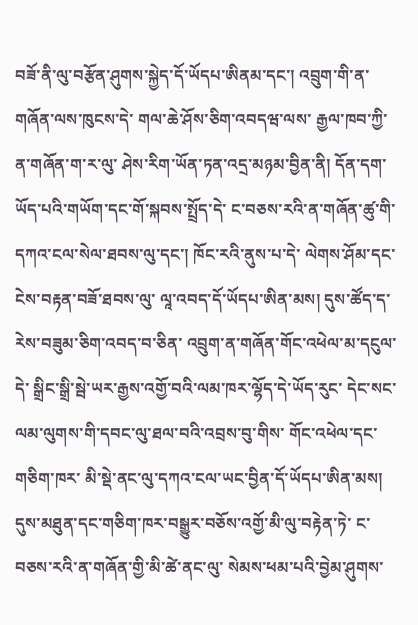བཟོ་ནི་ལུ་བརྩོན་ཤུགས་སྐྱེད་དོ་ཡོདཔ་ཨིནམ་དང་། འབྲུག་གི་ན་གཞོན་ལས་ཁུངས་དེ་ གལ་ཆེ་ཤོས་ཅིག་འབདཝ་ལས་ རྒྱལ་ཁབ་ཀྱི་ན་གཞོན་ག་ར་ལུ་ ཤེས་རིག་ཡོན་ཏན་འདྲ་མཉམ་བྱིན་ནི། དོན་དག་ཡོད་པའི་གཡོག་དང་གོ་སྐབས་སྤྲོད་དེ་ ང་བཅས་རའི་ན་གཞོན་ཚུ་གི་དཀའ་ངལ་སེལ་ཐབས་ལུ་དང་། ཁོང་རའི་ནུས་པ་དེ་ ལེགས་ཤོམ་དང་ངེས་བརྟན་བཟོ་ཐབས་ལུ་ ལཱ་འབད་དོ་ཡོདཔ་ཨིན་མས། དུས་ཚོད་ད་རེས་བཟུམ་ཅིག་འབད་བ་ཅིན་ འབྲུག་ན་གཞོན་གོང་འཕེལ་མ་དངུལ་དེ་ སྒྲིང་སྒྲི་སྦེ་ཡར་རྒྱས་འགྱོ་བའི་ལམ་ཁར་ལྷོད་དེ་ཡོད་རུང་ དེང་སང་ལམ་ལུགས་གི་དབང་ལུ་ཐལ་བའི་འབྲས་བུ་གིས་ གོང་འཕེལ་དང་གཅིག་ཁར་ མི་སྡེ་ནང་ལུ་དཀའ་ངལ་ཡང་བྱིན་དོ་ཡོདཔ་ཨིན་མས། དུས་མཐུན་དང་གཅིག་ཁར་བསྒྱུར་བཅོས་འགྱོ་མི་ལུ་བརྟེན་ཏེ་ ང་བཅས་རའི་ན་གཞོན་གྱི་མི་ཚེ་ནང་ལུ་ སེམས་ཕམ་པའི་བྱེམ་ཤུགས་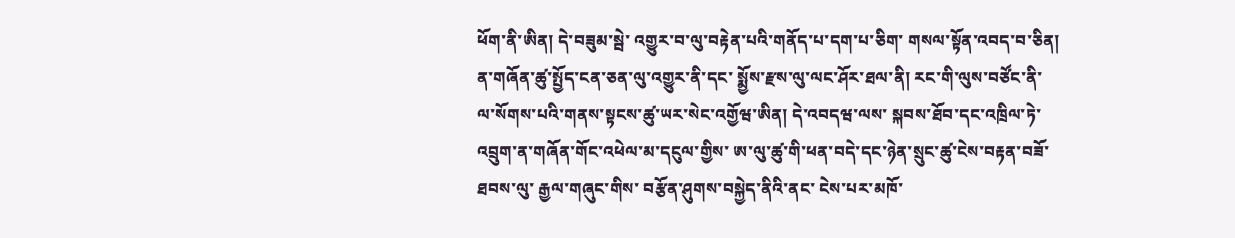ཕོག་ནི་ཨིན། དེ་བཟུམ་སྦེ་ འགྱུར་བ་ལུ་བརྟེན་པའི་གནོད་པ་དག་པ་ཅིག་ གསལ་སྟོན་འབད་བ་ཅིན། ན་གཞོན་ཚུ་སྤྱོད་ངན་ཅན་ལུ་འགྱུར་ནི་དང་ སྨྱོས་རྫས་ལུ་ལང་ཤོར་ཐལ་ནི། རང་གི་ལུས་བཙོང་ནི་ལ་སོགས་པའི་གནས་སྟངས་ཚུ་ཡར་སེང་འགྱོཝ་ཨིན། དེ་འབདཝ་ལས་ སྐབས་ཐོབ་དང་འཁྲིལ་ཏེ་ འབྲུག་ན་གཞོན་གོང་འཕེལ་མ་དངུལ་གྱིས་ ཨ་ལུ་ཚུ་གི་ཕན་བདེ་དང་ཉེན་སྲུང་ཚུ་ངེས་བརྟན་བཟོ་ཐབས་ལུ་ རྒྱལ་གཞུང་གིས་ བརྩོན་ཤུགས་བསྐྱེད་ནིའི་ནང་ ངེས་པར་མཁོ་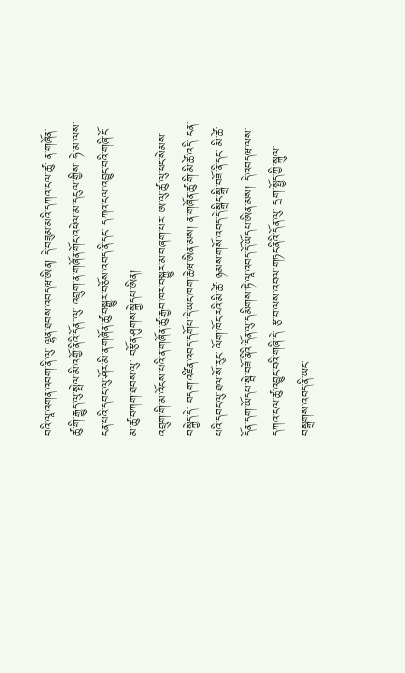བའི་ལཱ་འགན་འབག་ནི་ལུ་ ལྷན་ཐབས་འབདཝ་ཨིན། དེ་བཟུམ་མའི་དཀའ་ངལ་ཚུ་ ན་གཞོན་ཚུ་གི་རྒྱུད་ལུ་སྤེལ་མི་འགྱོ་ནིའི་དོན་་ལུ་ འབྲུག་ན་གཞོན་གོང་འཕེལ་མ་དངུལ་གྱིས་ ཧེ་མ་ལས་ ངན་པའི་དབང་ལུ་ཤོར་མི་ན་གཞོན་ཚུ་བསྒྱུར་བཅོས་འབད་ནི་དང་ དཀའ་ངལ་འབྱུང་བའི་གཞི་ངོ་མ་ཚུ་བཀག་ཐབས་ལུ་ བརྩོན་ཤུགས་སྐྱེདཔ་ཨིན།
འབྲུག་གི་མ་འོངས་པའི་ན་གཞོན་ཚུ་རྒྱབ་ཁར་བསྐྱུར་མ་བཞག་པར་ ཨ་ལུ་ཚུ་ལུ་ཕང་སེམས་བསྐྱེད་དེ་ བདག་འཛིན་འབད་དགོཔ་དེ་ཡང་ཁག་ཆེཝ་ཨིན་མས། ན་གཞོན་ཚུ་གི་མི་ཚེ་འདི་ ངན་པའི་དབང་ལུ་ཐལ་སོ་རུང་ ལོག་ཁོང་རའི་མི་ཚེ་ ཉམས་གསོ་འབད་དེ་སྒྲིང་སྒྲི་བཟོ་ནི་དང་ མི་ཚེ་དོན་དག་ཡོདཔ་སྦེ་བཟོ་ནིའི་དོན་ལུ་དམིགས་ཏེ་ལཱ་འབད་དོ་ཡོདཔ་ཨིན་མས། དེ་འབདཝ་ལས་ དཀའ་ངལ་ཚུ་འབྱུང་བའི་གཞི་དེ་ རྩ་བ་ལས་འབལ་གཏང་ནིའི་དོན་ལུ་ དྲག་སྤྱོད་ཀྱི་སྐུལ་བསྒྲགས་འབད་ནི་ཡང་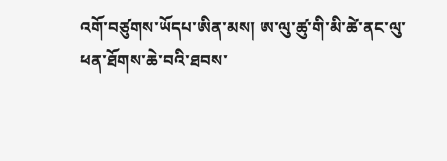འགོ་བཙུགས་ཡོདཔ་ཨིན་མས། ཨ་ལུ་ཚུ་གི་མི་ཚེ་ནང་ལུ་ ཕན་ཐོགས་ཆེ་བའི་ཐབས་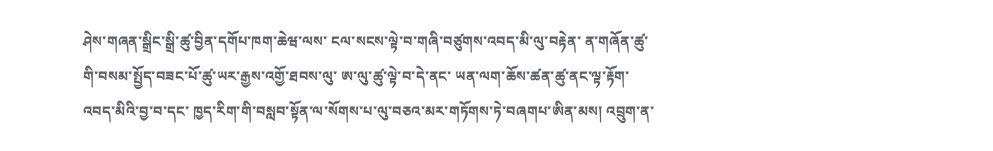ཤེས་གཞན་སྒྲིང་སྒྲི་ཚུ་བྱིན་དགོཔ་ཁག་ཆེཝ་ལས་ ངལ་སངས་ལྟེ་བ་གཞི་བཙུགས་འབད་མི་ལུ་བརྟེན་ ན་གཞོན་ཚུ་གི་བསམ་སྤྱོད་བཟང་པོ་ཚུ་ཡར་རྒྱས་འགྱོ་ཐབས་ལུ་ ཨ་ལུ་ཚུ་ལྟེ་བ་དེ་ནང་ ཡན་ལག་ཆོས་ཚན་ཚུ་ནང་ལྟ་རྟོག་འབད་མིའི་བྱ་བ་དང་ ཁྱད་རིག་གི་བསླབ་སྟོན་ལ་སོགས་པ་ལུ་བཅའ་མར་གཏོགས་ཏེ་བཞགཔ་ཨིན་མས། འབྲུག་ན་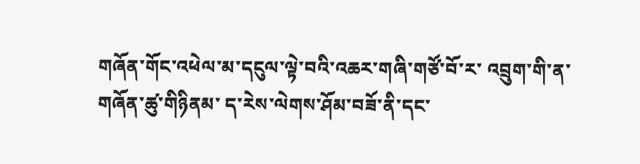གཞོན་གོང་འཕེལ་མ་དངུལ་ལྟེ་བའི་འཆར་གཞི་གཙོ་བོ་ར་ འབྲུག་གི་ན་གཞོན་ཚུ་གིཉིནམ་ ད་རེས་ལེགས་ཤོམ་བཟོ་ནི་དང་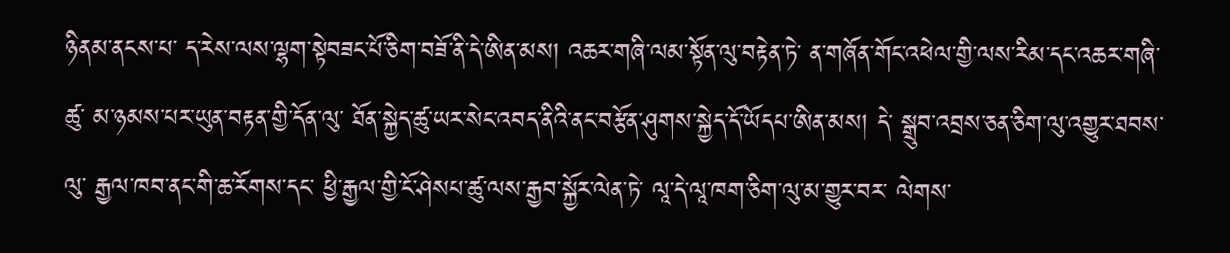ཉིནམ་ནངས་པ་ ད་རེས་ལས་ལྷག་སྟེབཟང་པོ་ཅིག་བཟོ་ནི་དེ་ཨིན་མས། འཆར་གཞི་ལམ་སྟོན་ལུ་བརྟེན་ཏེ་ ན་གཞོན་གོང་འཕེལ་གྱི་ལས་རིམ་དང་འཆར་གཞི་ཚུ་ མ་ཉམས་པར་ཡུན་བརྟན་གྱི་དོན་ལུ་ ཐོན་སྐྱེད་ཚུ་ཡར་སེང་འབད་ནིའི་ནང་བརྩོན་ཤུགས་སྐྱེད་དོ་ཡོདཔ་ཨིན་མས། དེ་ སྒྲུབ་འབྲས་ཅན་ཅིག་ལུ་འགྱུར་ཐབས་ལུ་ རྒྱལ་ཁབ་ནང་གི་ཆ་རོགས་དང་ ཕྱི་རྒྱལ་གྱི་ངོ་ཤེསཔ་ཚུ་ལས་རྒྱབ་སྐྱོར་ལེན་ཏེ་ ལཱ་དེ་ལཱ་ཁག་ཅིག་ལུ་མ་གྱུར་བར་ ལེགས་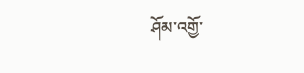ཤོམ་འགྱོ་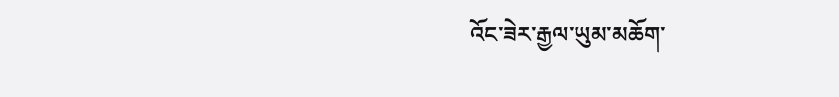འོང་ཟེར་རྒྱལ་ཡུམ་མཆོག་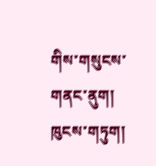གིས་གསུངས་གནང་ནུག།
ཁུངས་གཏུག།